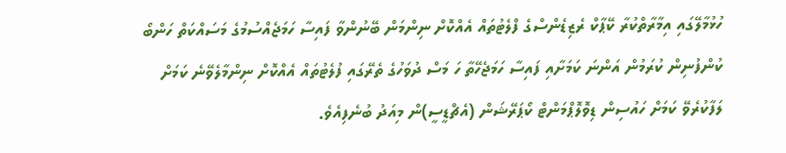ހުޅުމާލޭގައި އިމާރާތްކުރާ ކޭޕާކް ރެޒިޑެންސްގެ ފްލެޓުތައް އެއްކޮށް ނިންމަން ބޭނުންވާ ފައިސާ ހަމަޖެއްސުމުގެ މަސައްކަތް ހަންބޯ ކުންފުނިން ކުރަމުން އަންނަ ކަމަށާއި ފައިސާ ހަމަޖެހޭތާ ހަ މަސް ދުވަހުގެ ތެރޭގައި ފުލެޓުތައް އެއްކޮށް ނިންމާލެވޭނެ ކަމަށް ލަފާކުރެވޭ ކަމަށް ހައުސިން ޑިވޮލޮޕްމަންޓް ކޯޕަރޭޝަން (އެޗްޑީސީ)ން މިއަދު ބުނެފިއެވެ.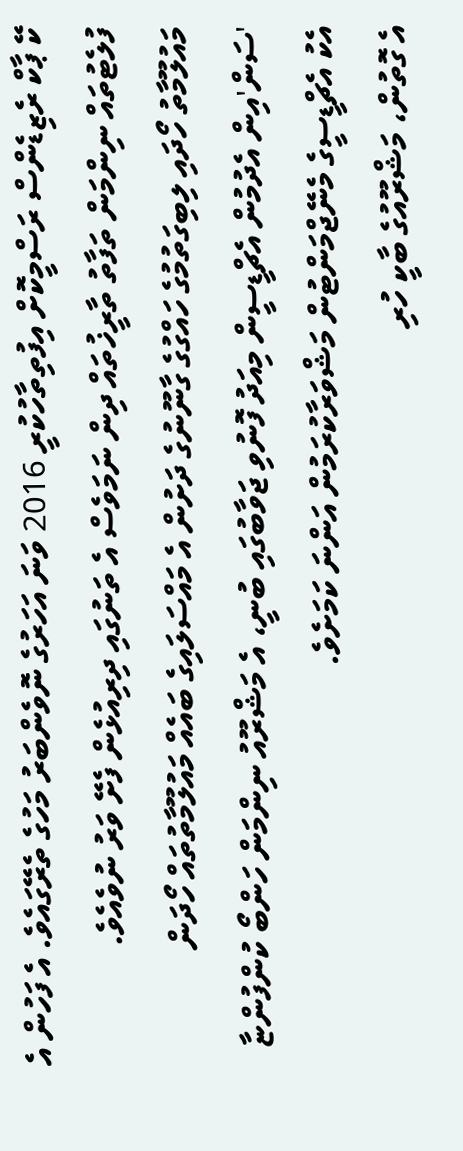ކޭ ޕާކް ރެޒިޑެންސް ރަސްމީކޮށް އިފުތިތާހުކުރީ 2016 ވަނަ އަހަރުގެ ނޮވެންބަރު މަހުގެ ތެރޭގައެވެ. އެ ފަހުން އެ ފުލެޓުތައް ނިންމަން ތަފާތު ތާރީޚުތައް ދިން ނަމަވެސް އެ ތަނުގައި ދިރިއުޅެން ފެށޭ ވަރު ނުވެއެވެ.
މައުލޫމާތު ހޯދައި ލިބިގަތުމުގެ ހައްގުގެ ގާނޫނުގެ ދަށުން އެ މައްސަލައިގެ ބައެއް މައުލޫމާތުތައް ހޯދަން 'ސަން'އިން އެދުމުން އެޗްޑީސީން މިއަދު ފޮނުވި ޖަވާބުގައި ބުނީ، އެ މަޝްރޫއު ނިންމަން ހަންބޯ ކުންފުންޏާ އެކު އެޗްޑީސީގެ މެނޭޖްމަންޓުން މަޝްވަރާކުރަމުން އަންނަ ކަމަށެވެ.
އެ ގޮތުން، މަޝްރޫއުގެ ބާކީ ހުރި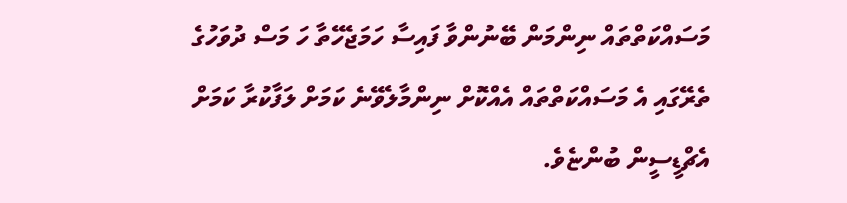މަސައްކަތްތައް ނިންމަން ބޭނުންވާ ފައިސާ ހަމަޖެހޭތާ ހަ މަސް ދުވަހުގެ ތެރޭގައި އެ މަސައްކަތްތައް އެއްކޮށް ނިންމާލެވޭނެ ކަމަށް ލަފާކުރާ ކަމަށް އެޗްޑީސީން ބުންޏެވެ.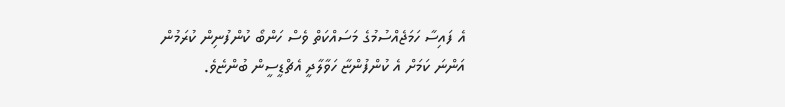އެ ފައިސާ ހަމަޖެއްސުމުގެ މަސައްކަތް ވެސް ހަންބޯ ކުންފުނިން ކުރަމުން އަންނަ ކަމަށް އެ ކުންފުންޏާ ހަވާލާދީ އެޗްޑީސީން ބުންޏެވެ.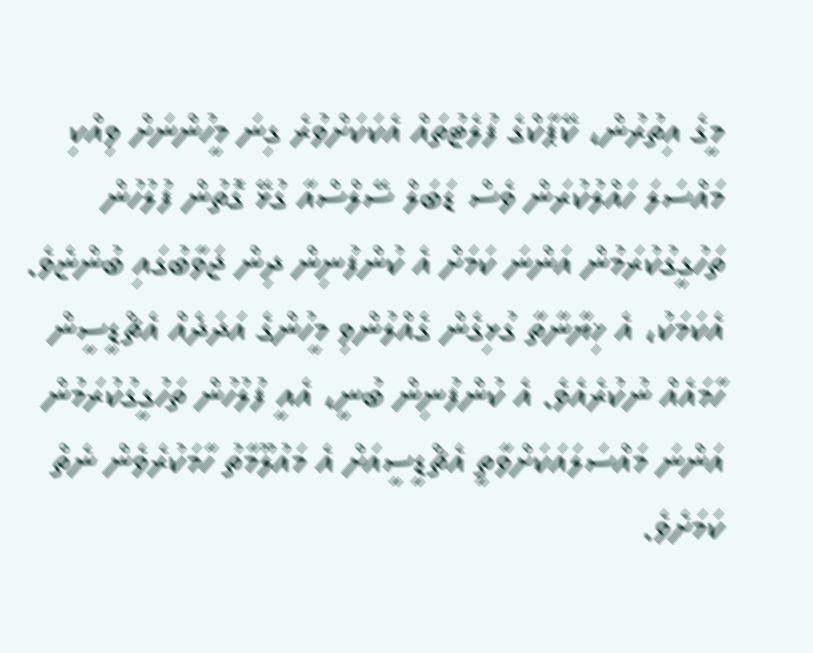މީގެ އިތުރުން، ކޭޕާކްގެ ފުލެޓުތައް އެކަކަށްވުރެ ގިނަ މީހުންނަށް ވިއްކި މައްސަލަ ހައްލުކުރަން ވެސް ޑަބަލް ސޭލްސްއާ ގުޅޭ ގޮތުން ފުލުހުން ތަހުގީގުކުރަމުން އަންނަ ކަމަށް އެ ކުންފުނިން ދިން ޖަވާބުގައި ބުންޏެވެ.
އެކަމަކު، އެ ޚިޔާނާތާ ގުޅިގެން ގެއްލުންވި މީހުންގެ އަދަދެއް އެޗްޑީސީން ހާމައެއް ނުކުރެއެވެ. އެ ކުންފުނިން ބުނީ، އެއީ ފުލުހުން ތަހުގީގުކުރަމުން އަންނަ މައްސަލައަކަށްވާތީ އެޗްޑީސީއަށް އެ މައުލޫމާތު ހާމަކުރެވެން ނެތް ކަމަށެވެ.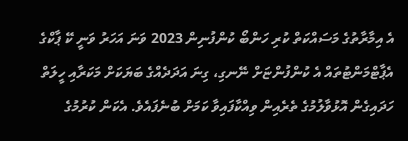އެ އިމާރާތުގެ މަސައްކަތް ކުރި ހަންބޯ ކުންފުނިން 2023 ވަނަ އަހަރު ވަނީ ކޭ ޕާކްގެ އެޕާޓްމަންޓުތައް އެ ކުންފުންޏަށް ނޭނގި، ގިނަ އަދަދެއްގެ ބަޔަކަށް މަކަރާއި ހީލަތް ހަދައިގެން އޮޅުވާލުމުގެ ތެރެއިން ވިއްކާފައިވާ ކަމަށް ބުނެފައެވެ. އެކަން ކުރުމުގެ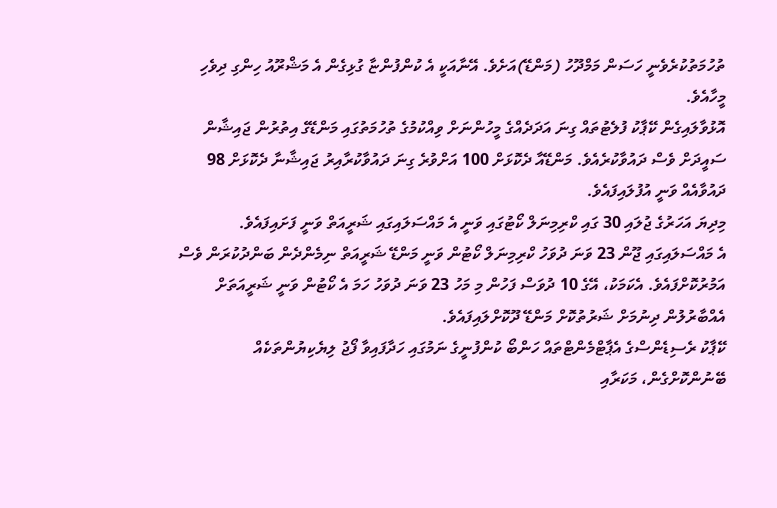ތުހުމަތުކުރެވެނީ ހަސަން މަމްދޫހު (މަންޑޭ)އަށެވެ. އޭނާއަކީ އެ ކުންފުންޏާ ގުޅިގެން އެ މަޝްރޫއު ހިންގި ދިވެހި މީހާއެވެ.
އޮޅުވާލައިގެން ކޭޕާކު ފުލެޓުތައް ގިނަ އަދަދެއްގެ މީހުންނަށް ވިއްކުމުގެ ތުހުމަތުގައި މަންޑޭގެ އިތުރުން ޖައިޝާން ސައީދަށް ވެސް ދައުވާކުރެއެވެ. މަންޑޭއާ ދެކޮޅަށް 100 އަށްވުރެ ގިނަ ދައުވާކުރާއިރު ޖައިޝާނާ ދެކޮޅަށް 98 ދައުވާއެއް ވަނީ އުފުލައިފައެވެ.
މިދިޔަ އަހަރުގެ ޖުލައި 30 ގައި ކްރިމިނަލް ކޯޓުގައި ވަނީ އެ މައްސަލައިގައި ޝަރީއަތް ވަނީ ފަށައިފައެވެ.
އެ މައްސަލައިގައި ޖޫން 23 ވަނަ ދުވަހު ކްރިމިނަލް ކޯޓުން ވަނީ މަންޑޭ ޝަރީއަތް ނިމެންދެން ބަންދުކުރަން ވެސް އަމުރުކޮށްފައެވެ. އެކަމަކު، އޭގެ 10 ދުވަސް ފަހުން މި މަހު 23 ވަނަ ދުވަހު ހަމަ އެ ކޯޓުން ވަނީ ޝަރީއަތަށް އެއްބާރުލުން ދިނުމަށް ޝަރުތުކޮށް މަންޑޭ ދޫކޮށްލައިފައެވެ.
ކޭޕާކު ރެސިޑެންސްގެ އެޕާޓްމެންޓްތައް ހަންބޯ ކުންފުނީގެ ނަމުގައި ހަދާފައިވާ ފޯޖު ލިޔެކިޔުންތަކެއް ބޭނުންކޮށްގެން، މަކަރާއި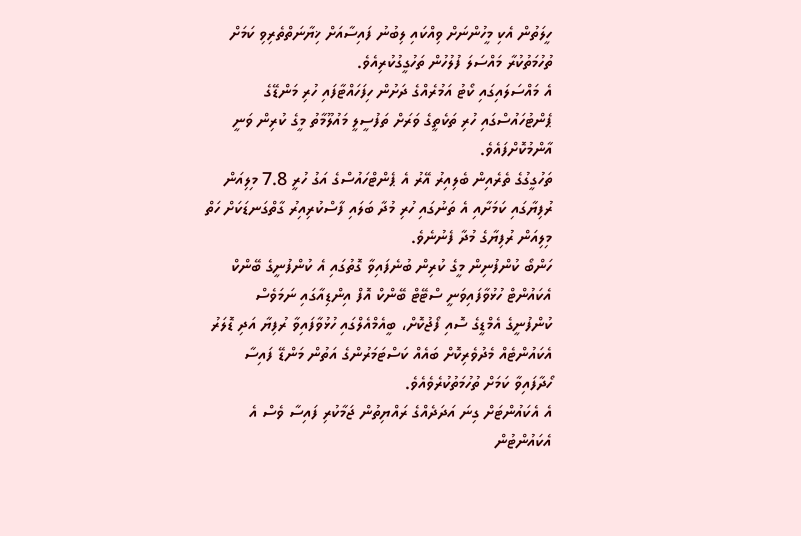ހީލަތުން އެކި މީހުންނަށް ވިއްކައި ލިބުނު ފައިސާއަށް ޚިޔާނަތްތެރިވި ކަމަށް ތުހުމަތުކުރާ މައްސަލަ ފުލުހުން ތަހުގީގުކުރިއެވެ.
އެ މައްސަލައިގައި ކޯޓު އަމުރެއްގެ ދަށުން ހިފަހައްޓާފައި ހުރި މަންޑޭގެ ޕެންޓުހައުސްގައި ހުރި ތަކެތީގެ ވަރަށް ތަފުސީލީ މައުލޫމާތު މީގެ ކުރިން ވަނީ އާންމުކޮށްފައެވެ.
ތަހުގީގުގެ ތެރެއިން ބެލިއިރު އޭރު އެ ޕެންޓްހައުސްގެ އަގު ހުރީ 7.8 މިލިއަން ރުފިޔާގައި ކަމަށާއި އެ ތަނުގައި ހުރި މުދާ ބަލައި ފާސްކުރިއިރު ގާތްގަނޑަކަށް ހަތް މިލިއަން ރުފިޔާގެ މުދާ ފެނުނެވެ.
ހަންބޯ ކުންފުނިން މީގެ ކުރިން ބުނެފައިވާ ގޮތުގައި އެ ކުންފުނީގެ ބޭންކް އެކައުންޓް ހުޅުވާފައިވަނީ ސްޓޭޓް ބޭންކް އޮފް އިންޑިއާގައި ނަމަވެސް ކުންފުނީގެ އެމްޑީގެ ސޮއި ފޯޖުކޮށް، ބީއެމްއެލްގައި ހުޅުވާފައިވާ ރުފިޔާ އަދި ޑޮލަރު އެކައުންޓެއް މެދުވެރިކޮށް ބައެއް ކަސްޓަމަރުންގެ އަތުން މަންޑޭ ފައިސާ ހޯދާފައިވާ ކަމަށް ތުހުމަތުކުރެވެއެވެ.
އެ އެކައުންޓަށް ގިނަ އަދަދެއްގެ ރައްޔިތުން ޖަމާކުރި ފައިސާ ވެސް އެ އެކައުންޓުން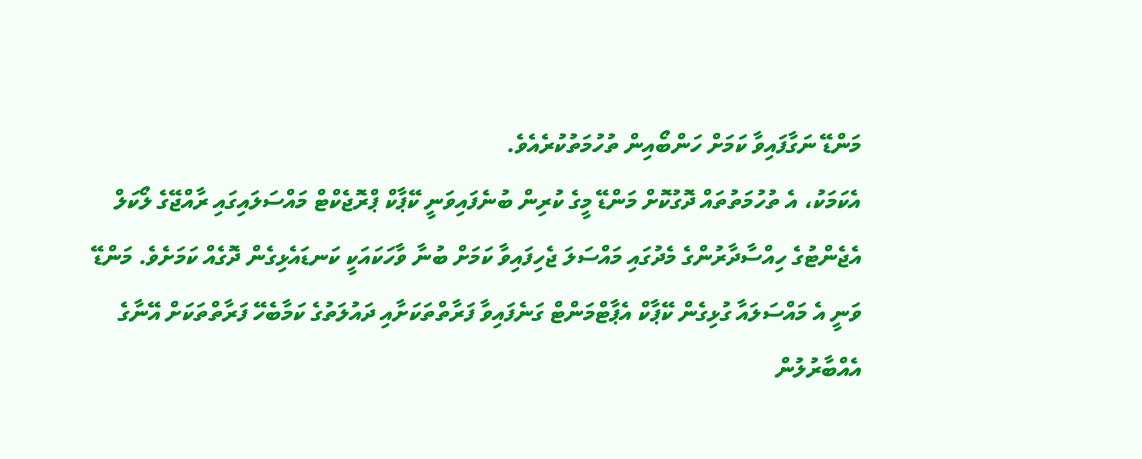މަންޑޭ ނަގާފައިވާ ކަމަށް ހަންބޯއިން ތުހުމަތުކުރެއެވެ.
އެކަމަކު، އެ ތުހުމަތުތައް ދޮގުކޮށް މަންޑޭ މީގެ ކުރިން ބުނެފައިވަނީ ކޭޕާކް ޕްރޮޖެކްޓް މައްސަލައިގައި ރާއްޖޭގެ ލޯކަލް އެޖެންޓުގެ ހިއްސާދާރުންގެ މެދުގައި މައްސަލަ ޖެހިފައިވާ ކަމަށް ބުނާ ވާހަކައަކީ ކަނޑައެޅިގެން ދޮގެއް ކަމަށެވެ. މަންޑޭ ވަނީ އެ މައްސަލައާ ގުޅިގެން ކޭޕާކް އެޕާޓްމަންޓް ގަނެފައިވާ ފަރާތްތަކަށާއި ދައުލަތުގެ ކަމާބެހޭ ފަރާތްތަކަށް އޭނާގެ އެއްބާރުލުން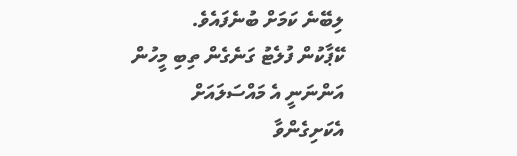ލިބޭނެ ކަމަށް ބުނެފައެވެ.
ކޭޕާކުން ފުލެޓު ގަނެގެން ތިބި މީހުން އަންނަނީ އެ މައްސަލައަށް އެކަށިގެންވާ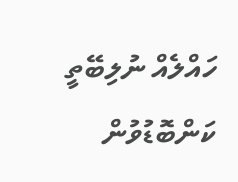ހައްލެއް ނުލިބޭތީ ކަންބޮޑުވުން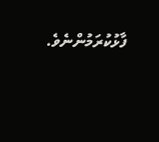ފާޅުކުރަމުންނެވެ.